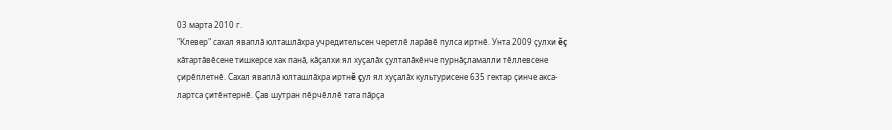03 марта 2010 г.
"Клевер" сахал яваплă юлташлăхра учредительсен черетлĕ ларăвĕ пулса иртнĕ. Унта 2009 çулхи ĕç кăтартăвĕсене тишкерсе хак панă, кăçалхи ял хуçалăх çулталăкĕнче пурнăçламалли тĕллевсене çирĕплетнĕ. Сахал яваплă юлташлăхра иртнĕ çул ял хуçалăх культурисене 635 гектар çинче акса-лартса çитĕнтернĕ. Çав шутран пĕрчĕллĕ тата пăрçа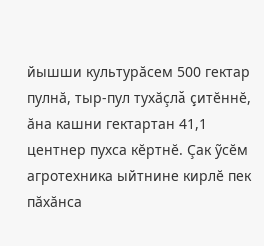йышши культурăсем 500 гектар пулнă, тыр-пул тухăçлă çитĕннĕ, ăна кашни гектартан 41,1 центнер пухса кĕртнĕ. Çак ỹсĕм агротехника ыйтнине кирлĕ пек пăхăнса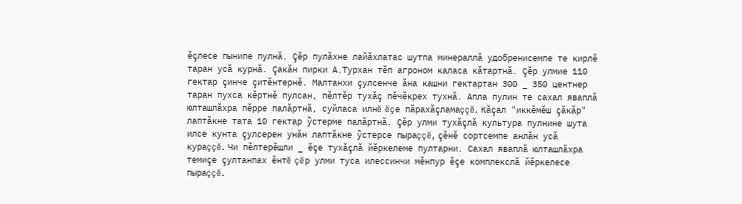ĕçлесе пынипе пулнă. Çĕр пулăхне лайăхлатас шутпа минераллă удобренисемпе те кирлĕ таран усă курнă. Çакăн пирки А.Турхан тĕп агроном каласа кăтартнă. Çĕр улмие 110 гектар çинче çитĕнтернĕ. Малтанхи çулсенче ăна кашни гектартан 300 _ 350 центнер таран пухса кĕртнĕ пулсан, пĕлтĕр тухăç пĕчĕкрех тухнă. Апла пулин те сахал яваплă юлташлăхра пĕрре палăртнă, суйласа илнĕ ĕçе пăрахăçламаççĕ. Кăçал "иккĕмĕш çăкăр" лаптăкне тата 10 гектар ỹстерме палăртнă. Çĕр улми тухăçлă культура пулнине шута илсе кунта çулсерен унăн лаптăкне ỹстерсе пыраççĕ, çĕнĕ сортсемпе анлăн усă кураççĕ. Чи пĕлтерĕшли _ ĕçе тухăçлă йĕркелеме пултарни. Сахал яваплă юлташлăхра темиçе çултанпах ĕнтĕ çĕр улми туса илессинчи мĕнпур ĕçе комплекслă йĕркелесе пыраççĕ.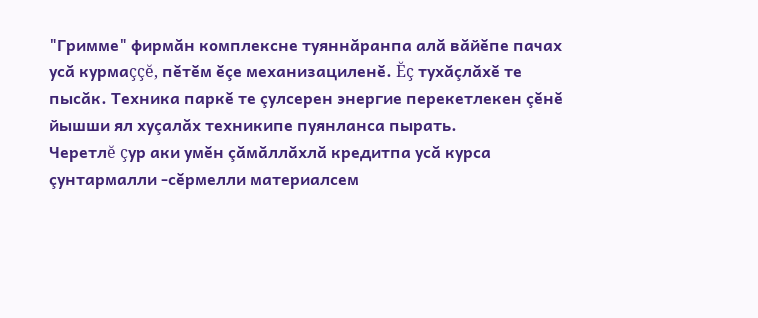"Гримме" фирмăн комплексне туяннăранпа алă вăйĕпе пачах усă курмаççĕ, пĕтĕм ĕçе механизациленĕ. Ĕç тухăçлăхĕ те пысăк. Техника паркĕ те çулсерен энергие перекетлекен çĕнĕ йышши ял хуçалăх техникипе пуянланса пырать.
Черетлĕ çур аки умĕн çăмăллăхлă кредитпа усă курса çунтармалли -сĕрмелли материалсем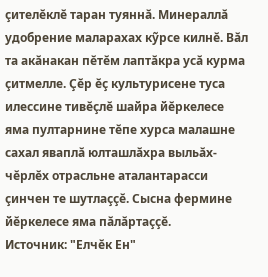çителĕклĕ таран туяннă. Минераллă удобрение маларахах кỹрсе килнĕ. Вăл та акăнакан пĕтĕм лаптăкра усă курма çитмелле. Çĕр ĕç культурисене туса илессине тивĕçлĕ шайра йĕркелесе яма пултарнине тĕпе хурса малашне сахал яваплă юлташлăхра выльăх-чĕрлĕх отрасльне аталантарасси çинчен те шутлаççĕ. Сысна фермине йĕркелесе яма пăлăртаççĕ.
Источник: "Елчĕк Ен"